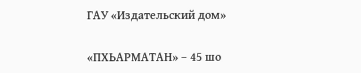ГАУ «Издательский дом»

«ПХЬАРМАТАН» – 45 шо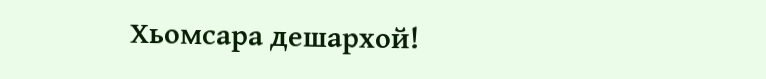Хьомсара дешархой!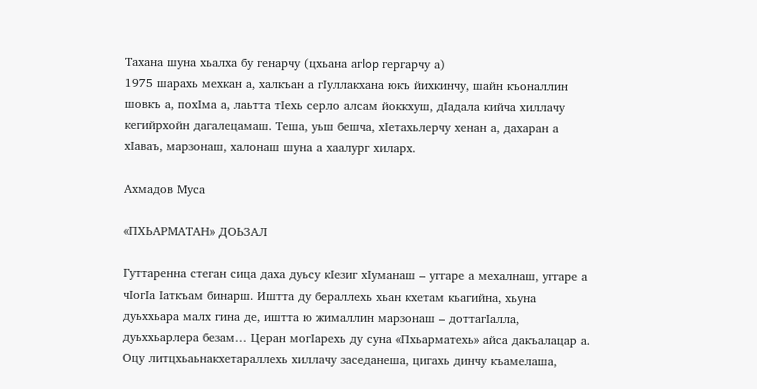Тахана шуна хьалха бу генарчу (цхьана aгlop гергарчу а)
1975 шарахь мехкан а, халкъан а гIуллакхана юкъ йихкинчу, шайн къоналлин шовкъ а, похIма а, лаьтта тIехь серло алсам йоккхуш, дIадала кийча хиллачу кегийрхойн дагалецамаш. Теша, уьш бешча, хIетахьлерчу хенан а, дахаран а хIаваъ, марзонаш, халонаш шуна а хаалург хиларх.

Ахмадов Муса

«ПХЬАРМАТАН» ДОЬЗАЛ

Гуттаренна стеган сица даха дуьсу кIезиг хIуманаш – уггаре а мехалнаш, уггаре а чIогIа Iаткъам бинарш. Иштта ду бераллехь хьан кхетам кьагийна, хьуна дуьххьара малх гина де, иштта ю жималлин марзонаш – доттагIалла, дуьххьарлера безам… Церан могIарехь ду суна «Пхьарматехь» айса дакъалацар а. Оцу литцхьаьнакхетараллехь хиллачу заседанеша, цигахь динчу къамелаша,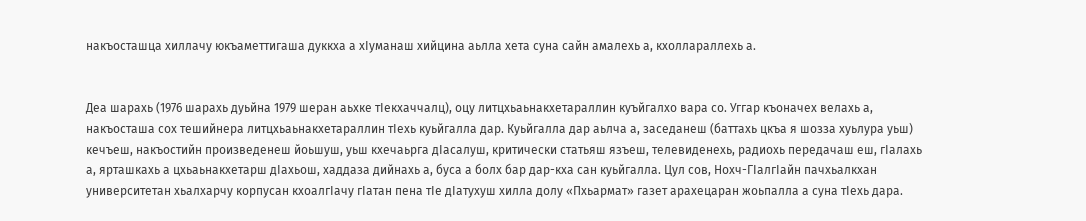накъосташца хиллачу юкъаметтигаша дуккха а хIуманаш хийцина аьлла хета суна сайн амалехь а, кхоллараллехь а.


Деа шарахь (1976 шарахь дуьйна 1979 шеран аьхке тIекхаччалц), оцу литцхьаьнакхетараллин куъйгалхо вара со. Уггар къоначех велахь а, накъосташа сох тешийнера литцхьаьнакхетараллин тIехь куьйгалла дар. Куьйгалла дар аьлча а, заседанеш (баттахь цкъа я шозза хуьлура уьш) кечъеш, накъостийн произведенеш йоьшуш, уьш кхечаьрга дIасалуш, критически статьяш язъеш, телевиденехь, радиохь передачаш еш, гIалахь а, ярташкахь а цхьаьнакхетарш дIахьош, хаддаза дийнахь а, буса а болх бар дар-кха сан куьйгалла. Цул сов, Нохч-ГIалгIайн пачхьалкхан университетан хьалхарчу корпусан кхоалгIачу гIатан пена тIе дIатухуш хилла долу «Пхьармат» газет арахецаран жоьпалла а суна тIехь дара.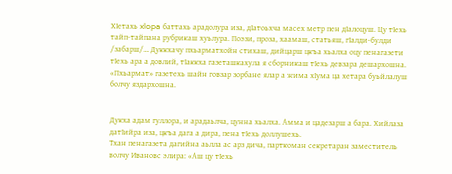ХIетахь xlopa баттахь арадолура иза, дIатоьхча масех метр пен дIалоцуш. Цу тIехь тайп-тайпана рубрикаш хуьлура. Поэзи, проза, хаамаш, статьяш, гIалди-булди /забарш/… Дуккхачу пхьарматхойн стихаш, дийцарш цкъа хьалха оцу пенагазети тIехь ара а довлий, тIаккха газеташкахула я сборникаш тIехь девзара дешархошна. «Пхьармат» газетехь шайн говзар зорбане ялар а жима хIума ца хетара буьйлалуш болчу яздархошна.


Дукха адам гуллора, и арадаьлча, цунна хьалха. Амма и цадезарш а бара. Хийлаза датIийра иза, цкъа дага а дира, пена тIехь доллушехь.
Тхан пенагазета дагийна аьлла ас арз дича, парткоман секретаран заместитель волчу Ивановс элира: «Аш цу тIехь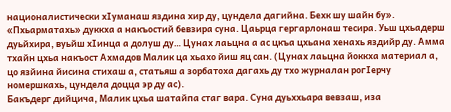националистически хIуманаш яздина хир ду, цундела дагийна. Бехк шу шайн бу».
«Пхьарматахь» дуккха а накъостий бевзира суна. Цаьрца гергарлонаш тесира. Уьш цхьадерш дуьйхира, вуьйш хIинца а долуш ду… Цунах лаьцна а ас цкъа цхьана хенахь яздийр ду. Амма тхайн цхьа накъост Ахмадов Малик ца хьахо йиш яц сан. (Цунах лаьцна йоккха материал а, цо язйина йисина стихаш а, статьяш а зорбатоха дагахь ду тхо журналан рогIерчу номершкахь, цундела доцца эр ду ас).
Бакъдерг дийцича, Малик цхьа шатайпа стаг вара. Суна дуьххьара вевзаш, иза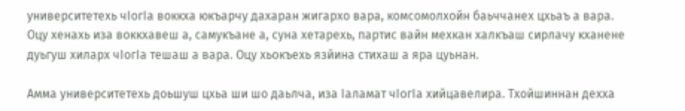университетехь чIогIа воккха юкъарчу дахаран жигархо вара, комсомолхойн баьччанех цхьаъ а вара. Оцу хенахь иза воккхавеш а, самукъане а, суна хетарехь, партис вайн мехкан халкъаш сирлачу кханене дуьгуш хиларх чIогIа тешаш а вара. Оцу хьокъехь язйина стихаш а яра цуьнан.

Амма университетехь доьшуш цхьа ши шо даьлча, иза Iаламат чIогIа хийцавелира. Тхойшиннан дехха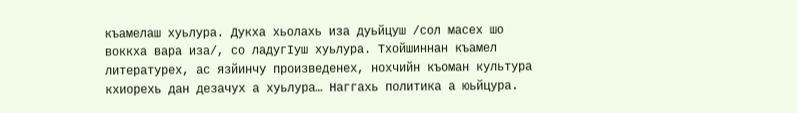къамелаш хуьлура. Дукха хьолахь иза дуьйцуш /сол масех шо воккха вара иза/, со ладугIуш хуьлура. Тхойшиннан къамел литературех, ас язйинчу произведенех, нохчийн къоман культура кхиорехь дан дезачух а хуьлура… Наггахь политика а юьйцура.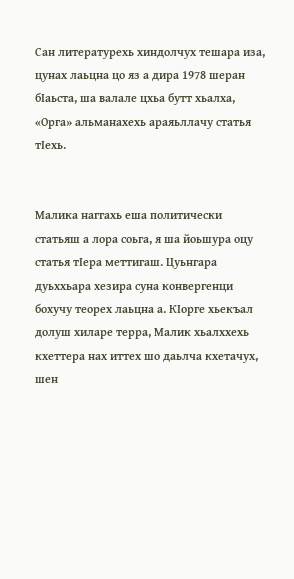Сан литературехь хиндолчух тешара иза, цунах лаьцна цо яз а дира 1978 шеран бIаьста, ша валале цхьа бутт хьалха, «Орга» альманахехь араяьллачу статья тIехь.


Малика наггахь еша политически статьяш а лора соьга, я ша йоьшура оцу статья тIера меттигаш. Цуьнгара дуьххьара хезира суна конвергенци бохучу теорех лаьцна а. КIорге хьекъал долуш хиларе терра, Малик хьалххехь кхеттера нах иттех шо даьлча кхетачух, шен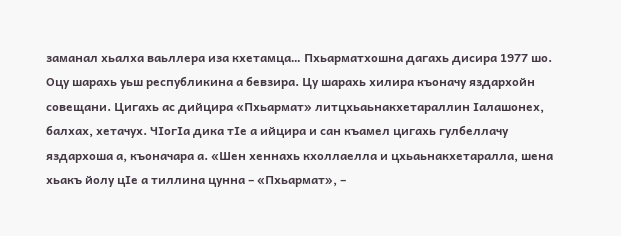заманал хьалха ваьллера иза кхетамца… Пхьарматхошна дагахь дисира 1977 шо. Оцу шарахь уьш республикина а бевзира. Цу шарахь хилира къоначу яздархойн совещани. Цигахь ас дийцира «Пхьармат» литцхьаьнакхетараллин Iалашонех, балхах, хетачух. ЧIогIа дика тIе а ийцира и сан къамел цигахь гулбеллачу яздархоша а, къоначара а. «Шен хеннахь кхоллаелла и цхьаьнакхетаралла, шенa хьакъ йолу цIе а тиллина цунна – «Пхьармат», –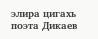элира цигахь поэта Дикаев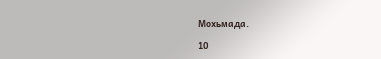Мохьмада.

10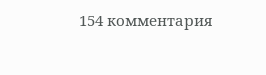154 комментария